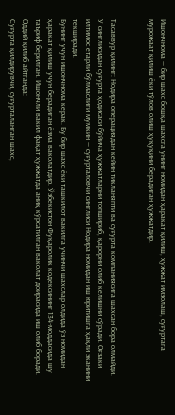Ишончнома — бир шахс бошқа шахсга унинг номидан ҳаракат қилиш, ҳужжат имзолаш, суғуртага мурожаат қилиш ёки тўлов олиш ҳуқуқини берадиган ҳужжатдир.


Тасаввур қилинг: Нодира операциядан кейин тикланяпти ва суғурта компаниясига шахсан бора олмайди. У синглисидан суғурта ҳодисаси бўйича ҳужжатларни топшириб, қарорни олиб келишни сўради. Оғзаки илтимос етарли бўлмаслиги мумкин — суғурталовчи синглиси Нодира номидан иш юритишга ҳақли эканини текширади.
Бунинг учун ишончнома керак. Бу бир шахс ёки ташкилот вакилга учинчи шахслар олдида ўз номидан ҳаракат қилиш учун берадиган ёзма ваколатдир. Ўзбекистон Фуқаролик кодексининг 134-моддасида шу таъриф берилган. Ишончли вакил фақат ҳужжатда аниқ кўрсатилган ваколат доирасида иш олиб боради.
Оддий қилиб айтганда:
Суғурта қилдирувчи, суғурталанган шахс,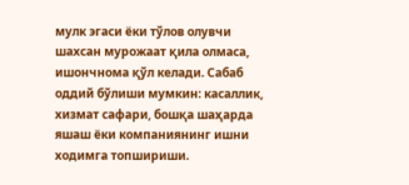мулк эгаси ёки тўлов олувчи шахсан мурожаат қила олмаса, ишончнома қўл келади. Сабаб оддий бўлиши мумкин: касаллик, хизмат сафари, бошқа шаҳарда яшаш ёки компаниянинг ишни ходимга топшириши.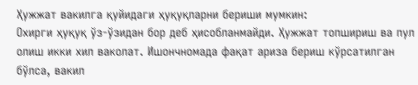Ҳужжат вакилга қуйидаги ҳуқуқларни бериши мумкин:
Охирги ҳуқуқ ўз-ўзидан бор деб ҳисобланмайди. Ҳужжат топшириш ва пул олиш икки хил ваколат. Ишончномада фақат ариза бериш кўрсатилган бўлса, вакил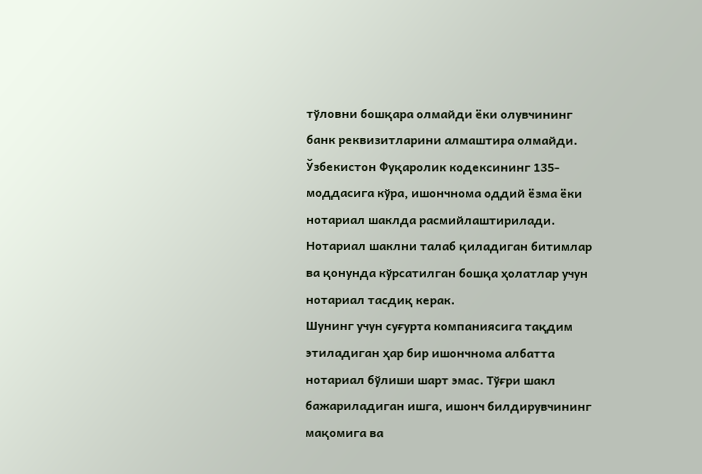тўловни бошқара олмайди ёки олувчининг банк реквизитларини алмаштира олмайди.
Ўзбекистон Фуқаролик кодексининг 135-моддасига кўра, ишончнома оддий ёзма ёки нотариал шаклда расмийлаштирилади. Нотариал шаклни талаб қиладиган битимлар ва қонунда кўрсатилган бошқа ҳолатлар учун нотариал тасдиқ керак.
Шунинг учун суғурта компаниясига тақдим этиладиган ҳар бир ишончнома албатта нотариал бўлиши шарт эмас. Тўғри шакл бажариладиган ишга, ишонч билдирувчининг мақомига ва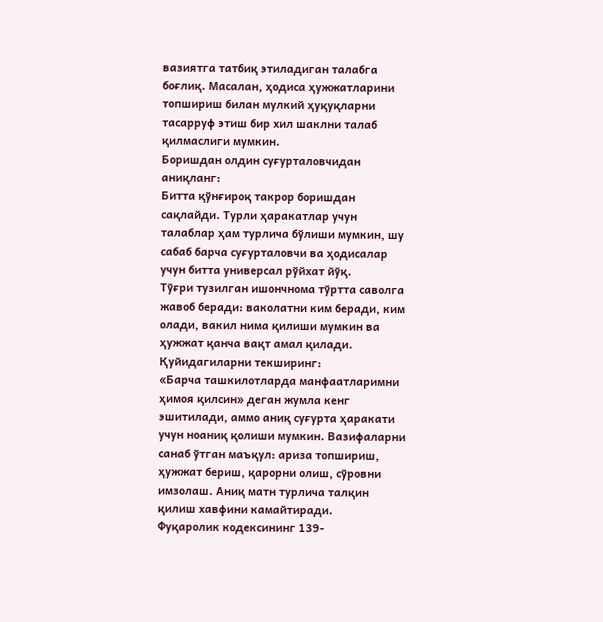вазиятга татбиқ этиладиган талабга боғлиқ. Масалан, ҳодиса ҳужжатларини топшириш билан мулкий ҳуқуқларни тасарруф этиш бир хил шаклни талаб қилмаслиги мумкин.
Боришдан олдин суғурталовчидан аниқланг:
Битта қўнғироқ такрор боришдан сақлайди. Турли ҳаракатлар учун талаблар ҳам турлича бўлиши мумкин, шу сабаб барча суғурталовчи ва ҳодисалар учун битта универсал рўйхат йўқ.
Тўғри тузилган ишончнома тўртта саволга жавоб беради: ваколатни ким беради, ким олади, вакил нима қилиши мумкин ва ҳужжат қанча вақт амал қилади.
Қуйидагиларни текширинг:
«Барча ташкилотларда манфаатларимни ҳимоя қилсин» деган жумла кенг эшитилади, аммо аниқ суғурта ҳаракати учун ноаниқ қолиши мумкин. Вазифаларни санаб ўтган маъқул: ариза топшириш, ҳужжат бериш, қарорни олиш, сўровни имзолаш. Аниқ матн турлича талқин қилиш хавфини камайтиради.
Фуқаролик кодексининг 139-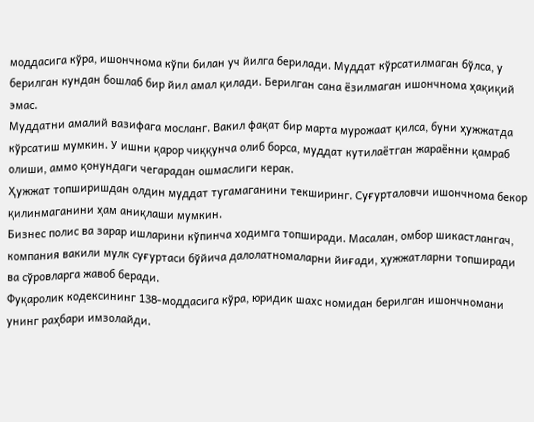моддасига кўра, ишончнома кўпи билан уч йилга берилади. Муддат кўрсатилмаган бўлса, у берилган кундан бошлаб бир йил амал қилади. Берилган сана ёзилмаган ишончнома ҳақиқий эмас.
Муддатни амалий вазифага мосланг. Вакил фақат бир марта мурожаат қилса, буни ҳужжатда кўрсатиш мумкин. У ишни қарор чиққунча олиб борса, муддат кутилаётган жараённи қамраб олиши, аммо қонундаги чегарадан ошмаслиги керак.
Ҳужжат топширишдан олдин муддат тугамаганини текширинг. Суғурталовчи ишончнома бекор қилинмаганини ҳам аниқлаши мумкин.
Бизнес полис ва зарар ишларини кўпинча ходимга топширади. Масалан, омбор шикастлангач, компания вакили мулк суғуртаси бўйича далолатномаларни йиғади, ҳужжатларни топширади ва сўровларга жавоб беради.
Фуқаролик кодексининг 138-моддасига кўра, юридик шахс номидан берилган ишончномани унинг раҳбари имзолайди.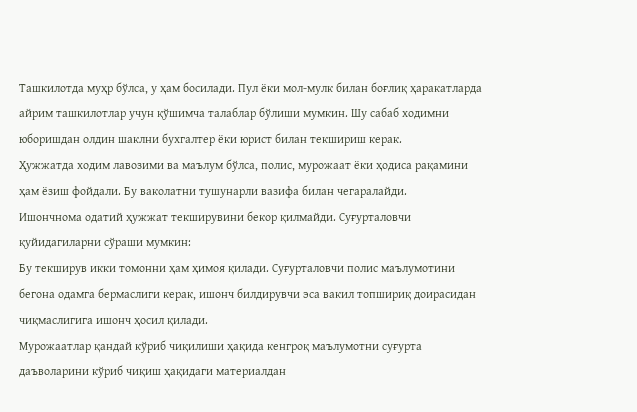Ташкилотда муҳр бўлса, у ҳам босилади. Пул ёки мол-мулк билан боғлиқ ҳаракатларда айрим ташкилотлар учун қўшимча талаблар бўлиши мумкин. Шу сабаб ходимни юборишдан олдин шаклни бухгалтер ёки юрист билан текшириш керак.
Ҳужжатда ходим лавозими ва маълум бўлса, полис, мурожаат ёки ҳодиса рақамини ҳам ёзиш фойдали. Бу ваколатни тушунарли вазифа билан чегаралайди.
Ишончнома одатий ҳужжат текширувини бекор қилмайди. Суғурталовчи қуйидагиларни сўраши мумкин:
Бу текширув икки томонни ҳам ҳимоя қилади. Суғурталовчи полис маълумотини бегона одамга бермаслиги керак, ишонч билдирувчи эса вакил топшириқ доирасидан чиқмаслигига ишонч ҳосил қилади.
Мурожаатлар қандай кўриб чиқилиши ҳақида кенгроқ маълумотни суғурта даъволарини кўриб чиқиш ҳақидаги материалдан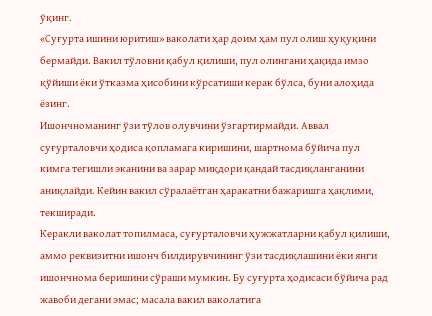ўқинг.
«Суғурта ишини юритиш» ваколати ҳар доим ҳам пул олиш ҳуқуқини бермайди. Вакил тўловни қабул қилиши, пул олингани ҳақида имзо қўйиши ёки ўтказма ҳисобини кўрсатиши керак бўлса, буни алоҳида ёзинг.
Ишончноманинг ўзи тўлов олувчини ўзгартирмайди. Аввал суғурталовчи ҳодиса қопламага киришини, шартнома бўйича пул кимга тегишли эканини ва зарар миқдори қандай тасдиқланганини аниқлайди. Кейин вакил сўралаётган ҳаракатни бажаришга ҳақлими, текширади.
Керакли ваколат топилмаса, суғурталовчи ҳужжатларни қабул қилиши, аммо реквизитни ишонч билдирувчининг ўзи тасдиқлашини ёки янги ишончнома беришини сўраши мумкин. Бу суғурта ҳодисаси бўйича рад жавоби дегани эмас; масала вакил ваколатига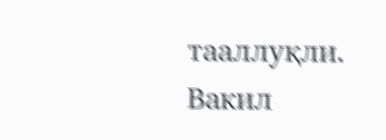тааллуқли.
Вакил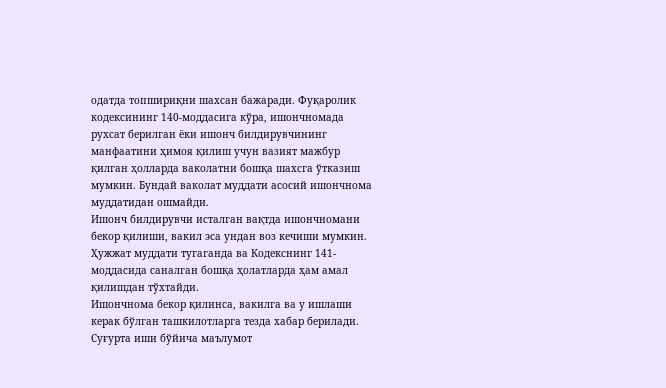одатда топшириқни шахсан бажаради. Фуқаролик кодексининг 140-моддасига кўра, ишончномада рухсат берилган ёки ишонч билдирувчининг манфаатини ҳимоя қилиш учун вазият мажбур қилган ҳолларда ваколатни бошқа шахсга ўтказиш мумкин. Бундай ваколат муддати асосий ишончнома муддатидан ошмайди.
Ишонч билдирувчи исталган вақтда ишончномани бекор қилиши, вакил эса ундан воз кечиши мумкин. Ҳужжат муддати тугаганда ва Кодекснинг 141-моддасида саналган бошқа ҳолатларда ҳам амал қилишдан тўхтайди.
Ишончнома бекор қилинса, вакилга ва у ишлаши керак бўлган ташкилотларга тезда хабар берилади. Суғурта иши бўйича маълумот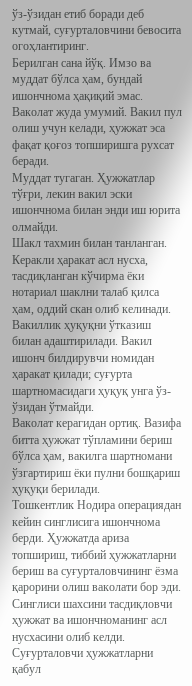ўз-ўзидан етиб боради деб кутмай, суғурталовчини бевосита огоҳлантиринг.
Берилган сана йўқ. Имзо ва муддат бўлса ҳам, бундай ишончнома ҳақиқий эмас.
Ваколат жуда умумий. Вакил пул олиш учун келади, ҳужжат эса фақат қоғоз топширишга рухсат беради.
Муддат тугаган. Ҳужжатлар тўғри, лекин вакил эски ишончнома билан энди иш юрита олмайди.
Шакл тахмин билан танланган. Керакли ҳаракат асл нусха, тасдиқланган кўчирма ёки нотариал шаклни талаб қилса ҳам, оддий скан олиб келинади.
Вакиллик ҳуқуқни ўтказиш билан адаштирилади. Вакил ишонч билдирувчи номидан ҳаракат қилади; суғурта шартномасидаги ҳуқуқ унга ўз-ўзидан ўтмайди.
Ваколат керагидан ортиқ. Вазифа битта ҳужжат тўпламини бериш бўлса ҳам, вакилга шартномани ўзгартириш ёки пулни бошқариш ҳуқуқи берилади.
Тошкентлик Нодира операциядан кейин синглисига ишончнома берди. Ҳужжатда ариза топшириш, тиббий ҳужжатларни бериш ва суғурталовчининг ёзма қарорини олиш ваколати бор эди. Синглиси шахсини тасдиқловчи ҳужжат ва ишончноманинг асл нусхасини олиб келди.
Суғурталовчи ҳужжатларни қабул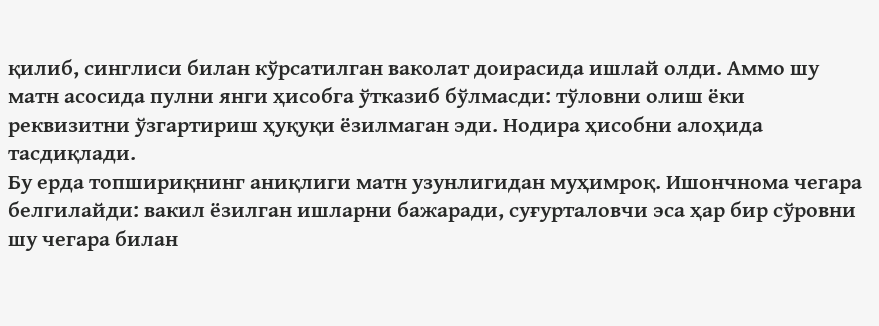қилиб, синглиси билан кўрсатилган ваколат доирасида ишлай олди. Аммо шу матн асосида пулни янги ҳисобга ўтказиб бўлмасди: тўловни олиш ёки реквизитни ўзгартириш ҳуқуқи ёзилмаган эди. Нодира ҳисобни алоҳида тасдиқлади.
Бу ерда топшириқнинг аниқлиги матн узунлигидан муҳимроқ. Ишончнома чегара белгилайди: вакил ёзилган ишларни бажаради, суғурталовчи эса ҳар бир сўровни шу чегара билан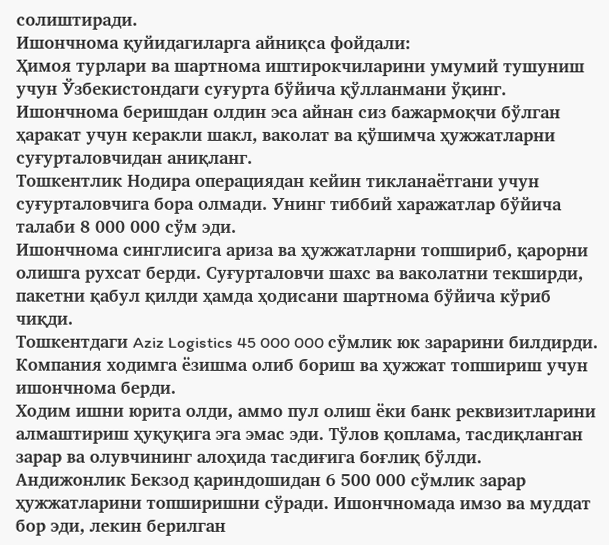солиштиради.
Ишончнома қуйидагиларга айниқса фойдали:
Ҳимоя турлари ва шартнома иштирокчиларини умумий тушуниш учун Ўзбекистондаги суғурта бўйича қўлланмани ўқинг. Ишончнома беришдан олдин эса айнан сиз бажармоқчи бўлган ҳаракат учун керакли шакл, ваколат ва қўшимча ҳужжатларни суғурталовчидан аниқланг.
Тошкентлик Нодира операциядан кейин тикланаётгани учун суғурталовчига бора олмади. Унинг тиббий харажатлар бўйича талаби 8 000 000 сўм эди.
Ишончнома синглисига ариза ва ҳужжатларни топшириб, қарорни олишга рухсат берди. Суғурталовчи шахс ва ваколатни текширди, пакетни қабул қилди ҳамда ҳодисани шартнома бўйича кўриб чиқди.
Тошкентдаги Aziz Logistics 45 000 000 сўмлик юк зарарини билдирди. Компания ходимга ёзишма олиб бориш ва ҳужжат топшириш учун ишончнома берди.
Ходим ишни юрита олди, аммо пул олиш ёки банк реквизитларини алмаштириш ҳуқуқига эга эмас эди. Тўлов қоплама, тасдиқланган зарар ва олувчининг алоҳида тасдиғига боғлиқ бўлди.
Андижонлик Бекзод қариндошидан 6 500 000 сўмлик зарар ҳужжатларини топширишни сўради. Ишончномада имзо ва муддат бор эди, лекин берилган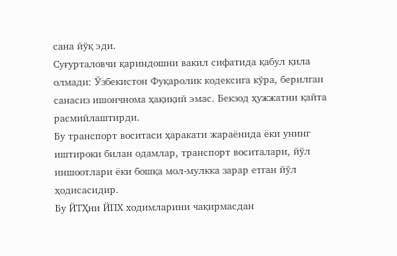сана йўқ эди.
Суғурталовчи қариндошни вакил сифатида қабул қила олмади: Ўзбекистон Фуқаролик кодексига кўра, берилган санасиз ишончнома ҳақиқий эмас. Бекзод ҳужжатни қайта расмийлаштирди.
Бу транспорт воситаси ҳаракати жараёнида ёки унинг иштироки билан одамлар, транспорт воситалари, йўл иншоотлари ёки бошқа мол-мулкка зарар етган йўл ҳодисасидир.
Бу ЙТҲни ЙПХ ходимларини чақирмасдан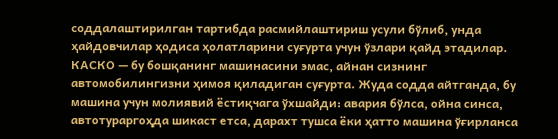соддалаштирилган тартибда расмийлаштириш усули бўлиб, унда ҳайдовчилар ҳодиса ҳолатларини суғурта учун ўзлари қайд этадилар.
КАСКО — бу бошқанинг машинасини эмас, айнан сизнинг автомобилингизни ҳимоя қиладиган суғурта. Жуда содда айтганда, бу машина учун молиявий ёстиқчага ўхшайди: авария бўлса, ойна синса, автотураргоҳда шикаст етса, дарахт тушса ёки ҳатто машина ўғирланса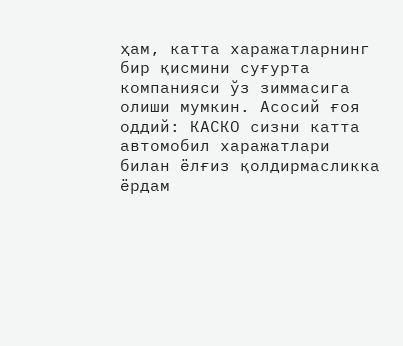ҳам, катта харажатларнинг бир қисмини суғурта компанияси ўз зиммасига олиши мумкин. Асосий ғоя оддий: КАСКО сизни катта автомобил харажатлари билан ёлғиз қолдирмасликка ёрдам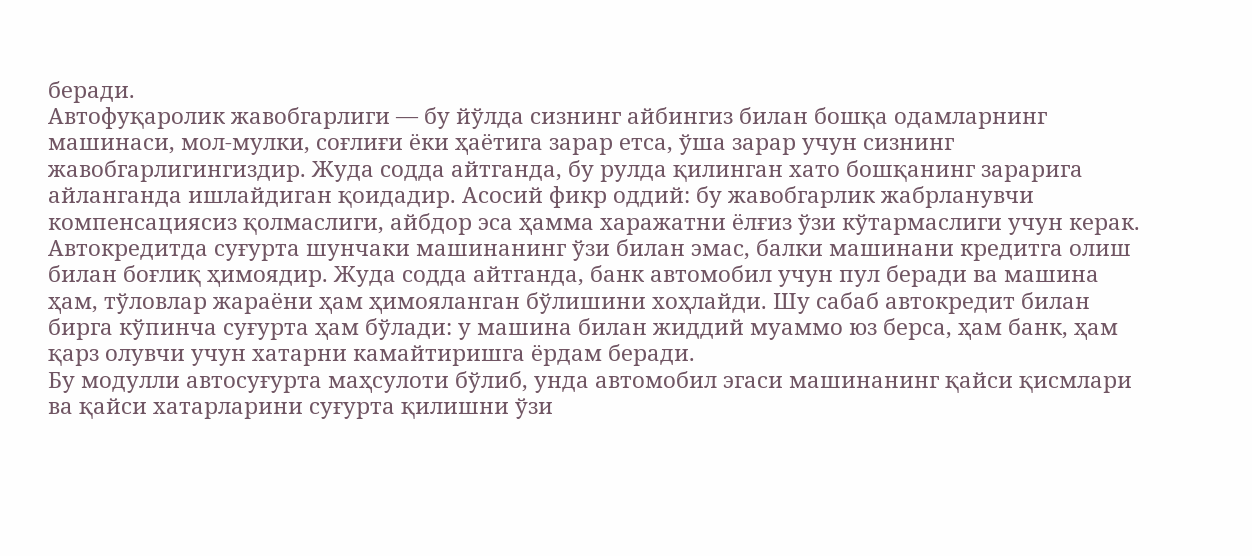беради.
Автофуқаролик жавобгарлиги — бу йўлда сизнинг айбингиз билан бошқа одамларнинг машинаси, мол-мулки, соғлиғи ёки ҳаётига зарар етса, ўша зарар учун сизнинг жавобгарлигингиздир. Жуда содда айтганда, бу рулда қилинган хато бошқанинг зарарига айланганда ишлайдиган қоидадир. Асосий фикр оддий: бу жавобгарлик жабрланувчи компенсациясиз қолмаслиги, айбдор эса ҳамма харажатни ёлғиз ўзи кўтармаслиги учун керак.
Автокредитда суғурта шунчаки машинанинг ўзи билан эмас, балки машинани кредитга олиш билан боғлиқ ҳимоядир. Жуда содда айтганда, банк автомобил учун пул беради ва машина ҳам, тўловлар жараёни ҳам ҳимояланган бўлишини хоҳлайди. Шу сабаб автокредит билан бирга кўпинча суғурта ҳам бўлади: у машина билан жиддий муаммо юз берса, ҳам банк, ҳам қарз олувчи учун хатарни камайтиришга ёрдам беради.
Бу модулли автосуғурта маҳсулоти бўлиб, унда автомобил эгаси машинанинг қайси қисмлари ва қайси хатарларини суғурта қилишни ўзи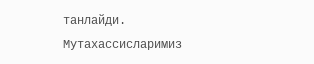танлайди.
Мутахассисларимиз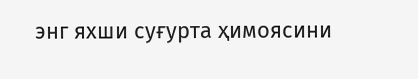энг яхши суғурта ҳимоясини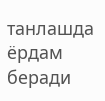танлашда ёрдам беради